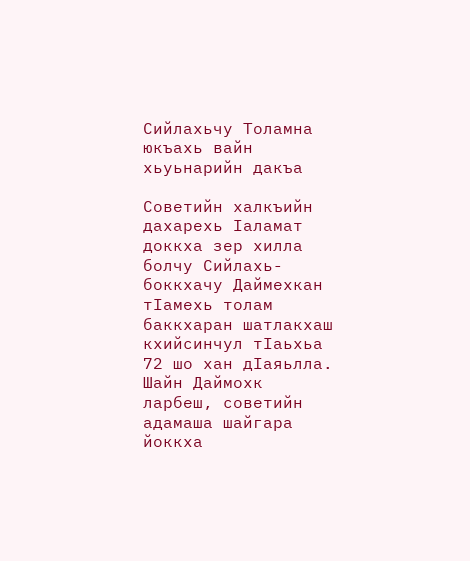Сийлахьчу Толамна юкъахь вайн хьуьнарийн дакъа

Советийн халкъийн дахарехь Iаламат доккха зер хилла болчу Сийлахь-боккхачу Даймехкан тIамехь толам баккхаран шатлакхаш кхийсинчул тIаьхьа 72 шо хан дIаяьлла. Шайн Даймохк ларбеш, советийн адамаша шайгара йоккха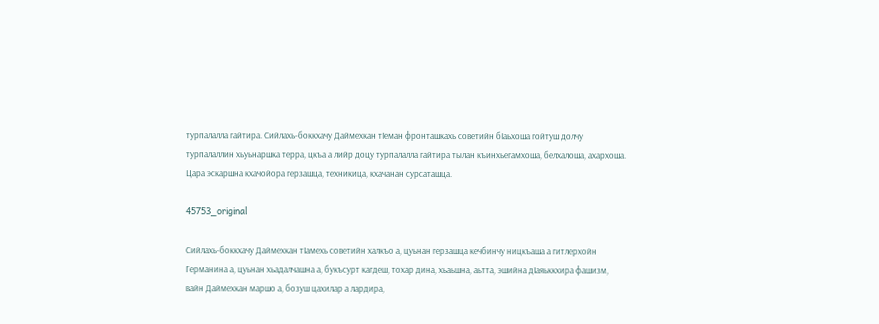турпалалла гайтира. Сийлахь-боккхачу Даймехкан тIеман фронташкахь советийн бIаьхоша гойтуш долчу турпалаллин хьуьнаршка терра, цкъа а лийр доцу турпалалла гайтира тылан къинхьегамхоша, белхалоша, ахархоша. Цара эскаршна кхачойора герзашца, техникица, кхачанан сурсаташца.

45753_original

Сийлахь-боккхачу Даймехкан тIамехь советийн халкъо а, цуьнан герзашца кечбинчу ницкъаша а гитлерхойн Германина а, цуьнан хьадалчашна а, букъсурт кагдеш, тохар дина, хьаьшна, аьтта, эшийна дIаяьккхира фашизм, вайн Даймехкан маршо а, бозуш цахилар а лардира,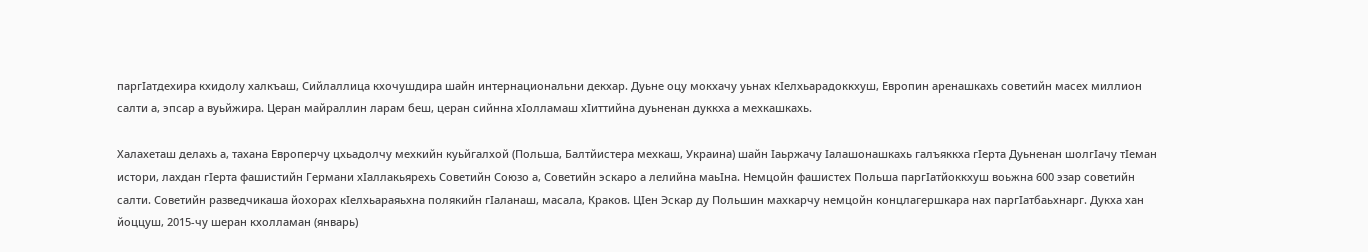паргIатдехира кхидолу халкъаш, Сийлаллица кхочушдира шайн интернациональни декхар. Дуьне оцу мокхачу уьнах кIелхьарадоккхуш, Европин аренашкахь советийн масех миллион салти а, эпсар а вуьйжира. Церан майраллин ларам беш, церан сийнна хIолламаш хIиттийна дуьненан дуккха а мехкашкахь.

Халахеташ делахь а, тахана Европерчу цхьадолчу мехкийн куьйгалхой (Польша, Балтйистера мехкаш, Украина) шайн Iаьржачу Iалашонашкахь галъяккха гIерта Дуьненан шолгIачу тIеман истори, лахдан гIерта фашистийн Германи хIаллакьярехь Советийн Союзо а, Советийн эскаро а лелийна маьIна. Немцойн фашистех Польша паргIатйоккхуш воьжна 600 эзар советийн салти. Советийн разведчикаша йохорах кIелхьараяьхна полякийн гIаланаш, масала, Краков. ЦIен Эскар ду Польшин махкарчу немцойн концлагершкара нах паргIатбаьхнарг. Дукха хан йоццуш, 2015-чу шеран кхолламан (январь)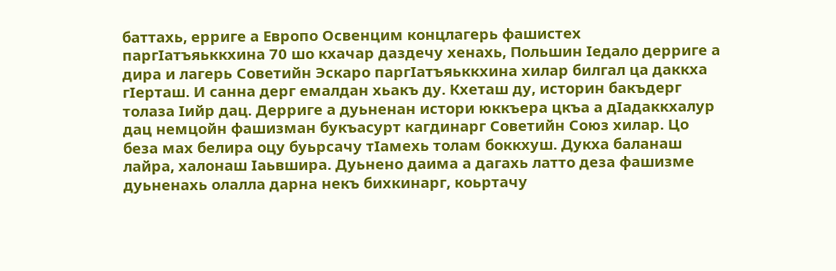баттахь, ерриге а Европо Освенцим концлагерь фашистех паргIатъяьккхина 70 шо кхачар даздечу хенахь, Польшин Iедало дерриге а дира и лагерь Советийн Эскаро паргIатъяьккхина хилар билгал ца даккха гIерташ. И санна дерг емалдан хьакъ ду. Кхеташ ду, историн бакъдерг толаза Iийр дац. Дерриге а дуьненан истори юккъера цкъа а дIадаккхалур дац немцойн фашизман букъасурт кагдинарг Советийн Союз хилар. Цо беза мах белира оцу буьрсачу тIамехь толам боккхуш. Дукха баланаш лайра, халонаш Iаьвшира. Дуьнено даима а дагахь латто деза фашизме дуьненахь олалла дарна некъ бихкинарг, коьртачу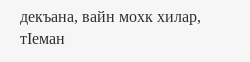декъана, вайн мохк хилар, тIеман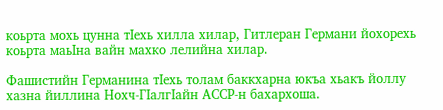коьрта мохь цунна тIехь хилла хилар, Гитлеран Германи йохорехь коьрта маьIна вайн махко лелийна хилар.

Фашистийн Германина тIехь толам баккхарна юкъа хьакъ йоллу хазна йиллина Нохч-ГIалгIайн АССР-н бахархоша.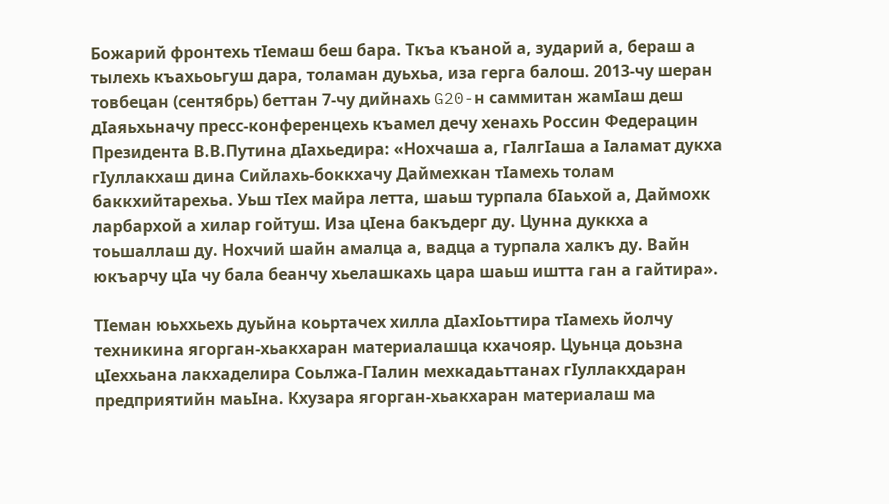Божарий фронтехь тIемаш беш бара. Ткъа къаной а, зударий а, бераш а тылехь къахьоьгуш дара, толаман дуьхьа, иза герга балош. 2013-чу шеран товбецан (сентябрь) беттан 7-чу дийнахь G20-н саммитан жамIаш деш дIаяьхьначу пресс-конференцехь къамел дечу хенахь Россин Федерацин Президента В.В.Путина дIахьедира: «Нохчаша а, гIалгIаша а Iаламат дукха гIуллакхаш дина Сийлахь-боккхачу Даймехкан тIамехь толам баккхийтарехьа. Уьш тIех майра летта, шаьш турпала бIаьхой а, Даймохк ларбархой а хилар гойтуш. Иза цIена бакъдерг ду. Цунна дуккха а тоьшаллаш ду. Нохчий шайн амалца а, вадца а турпала халкъ ду. Вайн юкъарчу цIа чу бала беанчу хьелашкахь цара шаьш иштта ган а гайтира».

ТIеман юьххьехь дуьйна коьртачех хилла дIахIоьттира тIамехь йолчу техникина ягорган-хьакхаран материалашца кхачояр. Цуьнца доьзна цIеххьана лакхаделира Соьлжа-ГIалин мехкадаьттанах гIуллакхдаран предприятийн маьIна. Кхузара ягорган-хьакхаран материалаш ма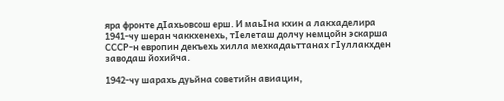яра фронте дIахьовсош ерш. И маьIна кхин а лакхаделира 1941-чу шеран чаккхенехь, тIелеташ долчу немцойн эскарша СССР-н европин декъехь хилла мехкадаьттанах гIуллакхден заводаш йохийча.

1942-чу шарахь дуьйна советийн авиацин,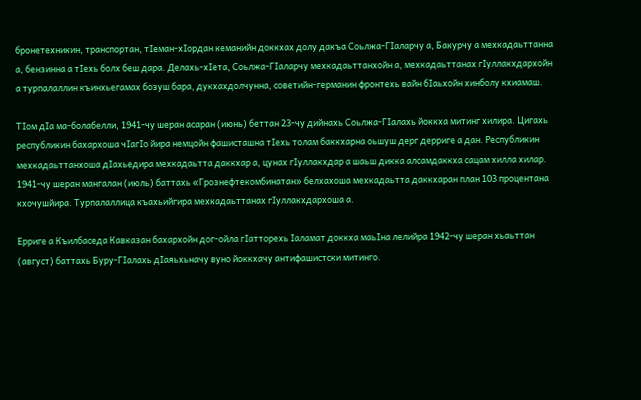бронетехникин, транспортан, тIеман-хIордан кеманийн доккхах долу дакъа Соьлжа-ГIаларчу а, Бакурчу а мехкадаьттанна а, бензинна а тIехь болх беш дара. Делахь-хIета, Соьлжа-ГIаларчу мехкадаьттанхойн а, мехкадаьттанах гIуллакхдархойн а турпалаллин къинхьегамах бозуш бара, дукхахдолчунна, советийн-германин фронтехь вайн бIаьхойн хинболу кхиамаш.

ТIом дIа ма-болабелли, 1941-чу шеран асаран (июнь) беттан 23-чу дийнахь Соьлжа-ГIалахь йоккха митинг хилира. Цигахь республикин бахархоша чIагIо йира немцойн фашисташна тIехь толам баккхарна оьшуш дерг дерриге а дан. Республикин мехкадаьттанхоша дIахьедира мехкадаьтта даккхар а, цунах гIуллакхдар а шаьш дикка алсамдаккха сацам хилла хилар. 1941-чу шеран мангалан (июль) баттахь «Грознефтекомбинатан» белхахоша мехкадаьтта даккхаран план 103 процентана кхочушйира. Турпалаллица къахьийгира мехкадаьттанах гIуллакхдархоша а.

Ерриге а Къилбаседа Кавказан бахархойн дог-ойла гIатторехь Iаламат доккха маьIна лелийра 1942-чу шеран хьаьттан (август) баттахь Буру-ГIалахь дIаяьхьначу вуно йоккхачу антифашистски митинго.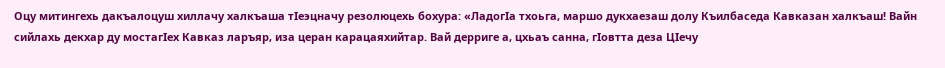Оцу митингехь дакъалоцуш хиллачу халкъаша тIеэцначу резолюцехь бохура: «ЛадогIа тхоьга, маршо дукхаезаш долу Къилбаседа Кавказан халкъаш! Вайн сийлахь декхар ду мостагIех Кавказ ларъяр, иза церан карацаяхийтар. Вай дерриге а, цхьаъ санна, гIовтта деза ЦIечу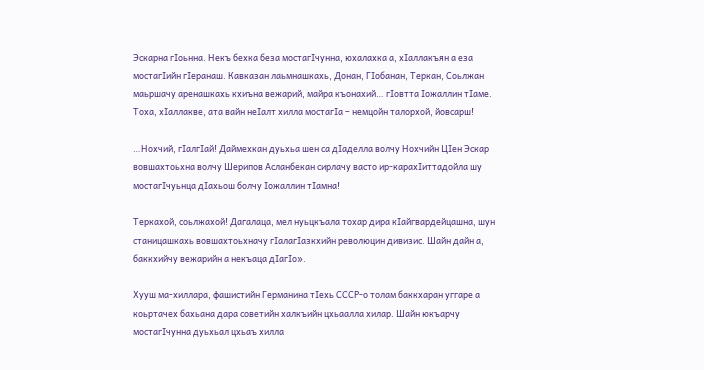Эскарна гIоьнна. Некъ бехка беза мостагIчунна, юхалахка а, хIаллакъян а еза мостагIийн гIеранаш. Кавказан лаьмнашкахь, Донан, ГIобанан, Теркан, Соьлжан маьршачу аренашкахь кхиъна вежарий, майра къонахий… гIовтта Iожаллин тIаме. Тоха, хIаллакве, ата вайн неIалт хилла мостагIа – немцойн талорхой, йовсарш!

…Нохчий, гIалгIай! Даймехкан дуьхьа шен са дIаделла волчу Нохчийн ЦIен Эскар вовшахтоьхна волчу Шерипов Асланбекан сирлачу васто ир-карахIиттадойла шу мостагIчуьнца дIахьош болчу Iожаллин тIамна!

Теркахой, соьлжахой! Дагалаца, мел нуьцкъала тохар дира кIайгвардейцашна, шун станицашкахь вовшахтоьхначу гIалагIазкхийн революцин дивизис. Шайн дайн а, баккхийчу вежарийн а некъаца дIагIо».

Хууш ма-хиллара, фашистийн Германина тIехь СССР-о толам баккхаран уггаре а коьртачех бахьана дара советийн халкъийн цхьаалла хилар. Шайн юкъарчу мостагIчунна дуьхьал цхьаъ хилла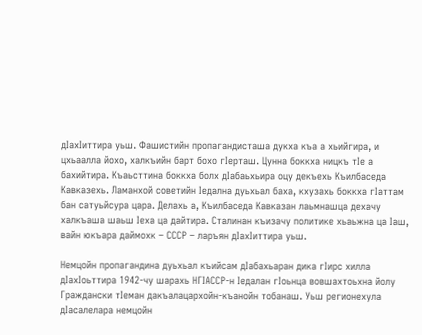дIахIиттира уьш. Фашистийн пропагандисташа дукха къа а хьийгира, и цхьаалла йохо, халкъийн барт бохо гIерташ. Цунна боккха ницкъ тIе а бахийтира. Къаьсттина боккха болх дIабаьхьира оцу декъехь Къилбаседа Кавказехь. Ламанхой советийн Iедална дуьхьал баха, кхузахь боккха гIаттам бан сатуьйсура цара. Делахь а, Къилбаседа Кавказан лаьмнашца дехачу халкъаша шаьш Iеха ца дайтира. Сталинан къизачу политике хьаьжна ца Iаш, вайн юкъара даймохк – СССР – ларъян дIахIиттира уьш.

Немцойн пропагандина дуьхьал къийсам дIабахьаран дика гIирс хилла дIахIоьттира 1942-чу шарахь НГIАССР-н Iедалан гIоьнца вовшахтоьхна йолу Граждански тIеман дакъалацархойн-къанойн тобанаш. Уьш регионехула дIасалелара немцойн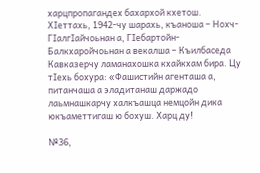харцпропагандех бахархой кхетош. ХIеттахь, 1942-чу шарахь, къаноша – Нохч-ГIалгIайчоьнан а, ГIебартойн-Балкхаройчоьнан а векалша – Къилбаседа Кавказерчу ламанахошка кхайкхам бира. Цу тIехь бохура: «Фашистийн агенташа а, питанчаша а эладитанаш даржадо лаьмнашкарчу халкъашца немцойн дика юкъаметтигаш ю бохуш. Харц ду!

№36,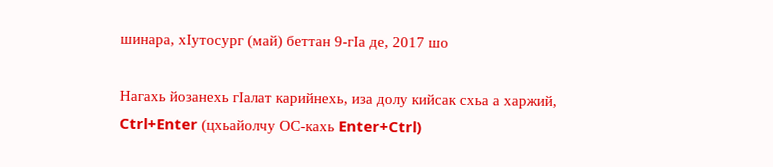шинара, хIутосург (май) беттан 9-гIа де, 2017 шо

Нагахь йозанехь гIалат карийнехь, иза долу кийсак схьа а харжий, Ctrl+Enter (цхьайолчу ОС-кахь Enter+Ctrl)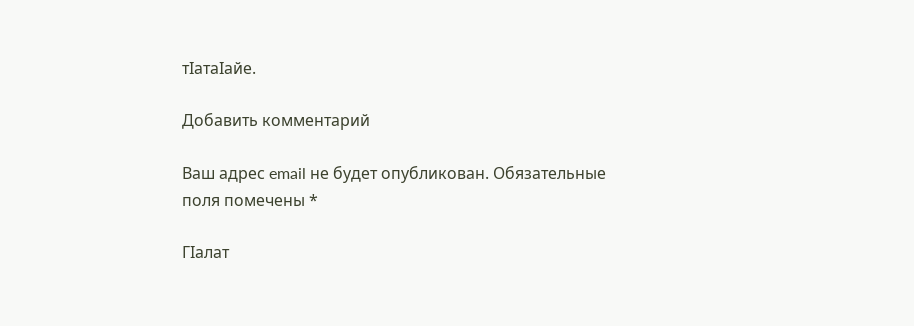тIатаIайе.

Добавить комментарий

Ваш адрес email не будет опубликован. Обязательные поля помечены *

ГIалат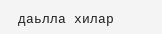даьлла хилар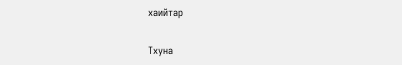хаийтар

Тхуна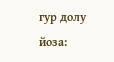гур долу йоза: